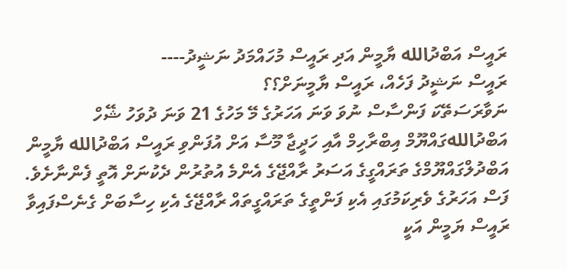ރައީސް އަބްދުالله ޔާމީން އަދި ރައީސް މުހައްމަދު ނަޝީދު----
ރައީސް ނަޝީދު ފަހެއް، ރައީސް ޔާމީނަށް؟؟
ނަވާރަސަތޭކަ ފަންސާސް ނުވަ ވަނަ އަހަރުގެ މޭ މަހުގެ 21 ވަނަ ދުވަހު ޝޭހް އަބްދުاللهގައްޔޫމް އިބްރާހިމް އާއި ހަދީޖާ މޫސާ އަށް އުފަންވި ރައީސް އަބްދުالله ޔާމީން އަބްދުލްގައްޔޫމްގެ ތަރައްގީގެ އަސަރު ރާއްޖޭގެ އެންމެ އުތުރުން ދެކުނަށް އޮތީ ފެންނާށެވެ.
ފަސް އަހަރުގެ ވެރިކަމުގައި އެކި ފަންތީގެ ތަރައްގީތައް ރާއްޖޭގެ އެކި ހިސާބަށް ގެނެސްފައިވާ ރައީސް ޔަމީން އަކީ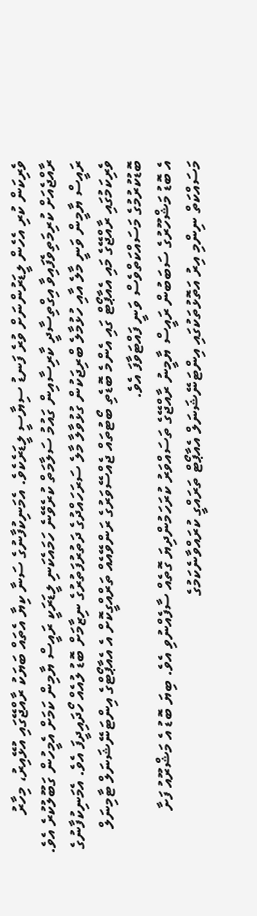ވެރިކަން ކުރި އެހެން ލީޑަރުންނަށް ވުރެ ފަނޑު ސިޔާސީ ލީޑަރެކެވެ. އެމަނިކުފާނުގެ ސަނާ ކިޔާ އެތައް ބަޔަކު ރާއްޖޭގައި އުޅޭއިރު، މިހާރު ރާއްޖެއަށް ކުރިމަތިވެފައިވާ އިގްތިސާދީ ކާރިސާއިން ގައުމު ސަލާމަތް ކުރެވޭނެ ހަމައެކަނި ލީޑަރަކީ ރައީސް ޔާމިން ކަމަށް އެމީހުން ގަބޫލުކުރެ އެވެ.
ރައީސް ޔާމީން ވަނީ މާލެ އާއި ހުޅުމާލެ ބްރިޖަކުން ގުޅުވާލާ މާލެ ސަރަހައްދުގެ ދަތުރުފަތުރުގެ ނިޒާމަށް ބޮޑު ލުއެއް ހޯދައިދީފަ އެވެ. އެމަނިކުފާނުގެ ވެރިކަމުގައި ރާއްޖޭގެ މައި އެއާޕޯޓް ގައި އެންމެ ބޮޑެތި ބޯޓުތައް ޖެއްސޭވަރުގެ ރަންވޭއެއް ތަރްއްގީކޮށް އެ އެއާޕޯޓްގެ އިންޓަނޭޝަނަލް ޓާމިނަލް ބޮޑުކުރުމުގެ މަސައްކަތްވެސް ވަނީ ފައްޓަވާފަ އެވެ.
އެ ބޮޑު މަޝްހޫރުގެ ސަބަބުން ރައީސް ޔާމީނު ރާއްޖޭގެ ތަސައްވަރު ކުރަހަމުންދިޔަ ގޮތެއް ސާފެއްނުވި އެވެ. ބިޔަ ބޮޑު އެ މަޝްރޫއު ފަށާ މަސައްކަތް ނިންމި އިރު އަތޮޅުތަކުގައި އިންޓަނޭޝަނަލް އެއާޕޯޓް ތަރައްގީ ކުރައްވާނެކަމުގެ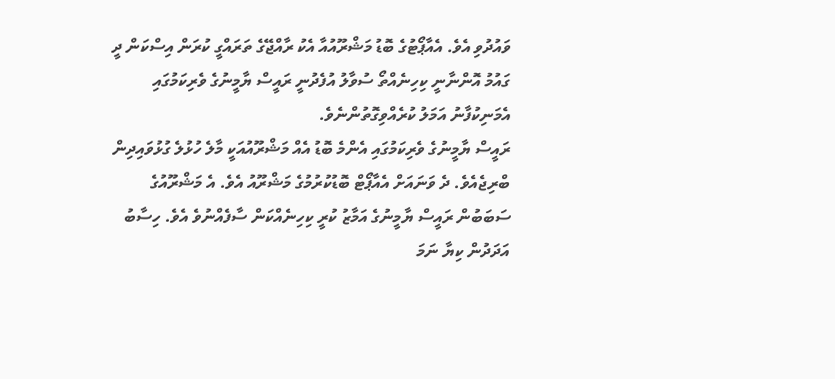ވައުދުވި އެވެ. އެއާޕޯޓުގެ ބޮޑު މަޝްރޫއުއާ އެކު ރާއްޖޭގެ ތަރައްގީ ކުރަން އިސްކަން ދީ ގައުމު އޮންނާނީ ކިހިނެއްތޯ ސުވާލު އުފެދުނީ ރައީސް ޔާމީނުގެ ވެރިކަމުގައި އެމަނިކުފާނު އަމަލު ކުރެއްވިގޮތުންނެވެ.
ރައީސް ޔާމީނުގެ ވެރިކަމުގައި އެންމެ ބޮޑު އެއް މަޝްރޫއުއަކީ މާލެ ހުޅުލެ ގުޅުވައިދިން ބްރިޖެއެވެ. ދެ ވަނައަށް އެއާޕޯޓް ބޮޑުކުރުމުގެ މަޝްރޫއު އެވެ. އެ މަޝްރޫއުގެ ސަބަބުން ރައީސް ޔާމީނުގެ އަމާޒު ކުރީ ކިހިނެއްކަން ސާފެއްނުވެ އެވެ. ހިސާބު އަދަދުން ކިޔާ ނަމަ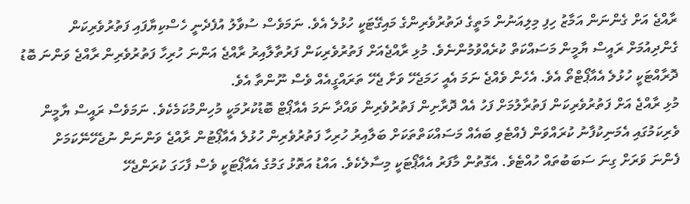ރާއްޖެ އަށް ގެންނަން އަމާޒު ހިފި މިލިއަނުން މަތީގެ ދަތުރުވެރިންގެ މައިގޭޓަކީ ހުޅުލެ އެވެ. ނަމަވެސް ސުވާލު އުފެދެނީ ހެސްކިޔާފައި ފަތުރުވެރިކަން ގެންދިއުމަށް ރައީސް ޔާމީން މަސައްކަތް ކުރެއްވުމުންނެވެ. މުޅި ރާއްޖެއަށް ފަތުރުވެރިކަން ފަރުތާލާއިރު ރާއްޖެ އަންނަ ހުރިހާ ފަތުރުވެރިން ރާއްޖެ ވަންނަ ބޮޑު ދޮރާއްޓަކީ ހުޅުލެ އެއާޕޯޓްތޯ އެވެ. އެހެން ވެއްޖެ ނަމަ އެއީ ހަމަޖެހޭ ވަށާ ޖެހޭ ތަރައްގީއެއް ވެސް ނޫންތާ އެވެ.
މުޅި ރާއްޖެ އަށް ފަތުރުވެރިކަން ފަތުރާލުމަށް ފަހު އެއް ދޮރާށިން ފަތުރުވެރިން ވައްދާ ނަމަ އެއާޕޯޓް ބޮޑުކުރުމަކީ މުހިންމުކަމެކެވެ. ނަމަވެސް ރައީސް ޔާމީން ވެރިކަމުގައި އެމަނިކުފާނު ކުރައްވަން ފެއްޓެވި ބައެއް މަސައްކަތްތަކަށް ބަލާއިރު ހުރިހާ ފަތުރުވެރިން ހުޅުލެ އެއާޕޯޓުން ރާއްޖެ ވަންނަން ނުޖެހޭނޭކަމަށް ފެންނަ ވަރަށް ގިނަ ސަބަބުތައް ހުއްޓެވެ. އެގޮތުން މާފަރު އެއާޕޯޓަކީ މިސާލެކެވެ. އައްޑު އަތޮޅު ގަމުގެ އެއާޕޯޓަކީ ވެސް ފާހަގަ ކުރަންޖެހޭ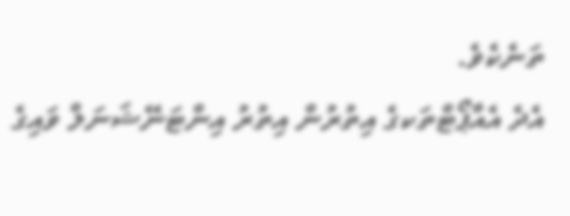ތަނެކެވެ.
އެދެ އެއާޕޯޓްތަކގެ އިތުރުން އިތުރު އިންޓަނޭޝަނަލް ވައިގެ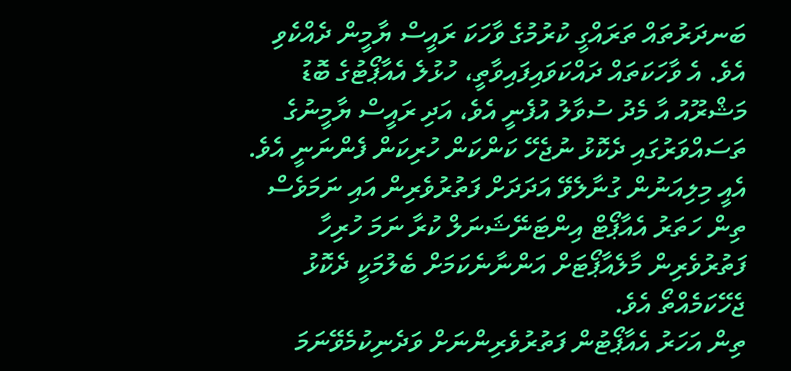ބަނދަރުތައް ތަރައްގީ ކުރުމުގެ ވާހަކަ ރައީސް ޔާމީން ދެއްކެވި އެވެ. އެ ވާހަކަތައް ދައްކަވައިފައިވާތީ، ހުޅުލެ އެއާޕޯޓުގެ ބޮޑު މަޝްރޫއު އާ މެދު ސުވާލު އުފެނީ އެވެ، އަދި ރައީސް ޔާމީނުގެ ތަސައްވަރުގައި ދެކޮޅު ނުޖެހޭ ކަންކަން ހުރިކަން ފެންނަނީ އެވެ. އެއީ މިލިއަނުން ގުނާލެވޭ އަދަދަށް ފަތުރުވެރިން އައި ނަމަވެސް ތިން ހަތަރު އެއާޕޯޓް އިންޓަނޭޝަނަލް ކުރާ ނަމަ ހުރިހާ ފަތުރުވެރިން މާލެއާޕޯޓަށް އަންނާނެކަމަށް ބެލުމަކީ ދެކޮޅު ޖެހޭކަމެއްތޯ އެވެ.
ތިން އަހަރު އެއާޕޯޓުން ފަތުރުވެރިންނަށް ވަދެނިކުމެވޭނަމަ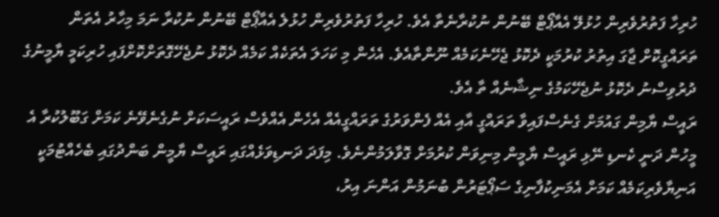ހުރިހާ ފަތުރުވެރިން ހުޅުލޭ އެއާޕޯޓް ބޭނުން ނުކުރާނެތާ އެވެ. ހުރިހާ ފަތުރުވެރިން ހުޅުލެ އެއާޕޯޓް ބޭނުން ނުކުރާ ނަމަ މިހާރު އެތަން ތަރައްގީކޮށް ޖާގަ އިތުރު ކުރުމަކީ ދެކޮޅު ޖެހޭނެކަމެއް ނޫންތާއެވެ. އެހެން މި ކަހަލަ އެތަކެއް ކަމެއް ދެކޮޅު ނުޖެހޭގޮތަށްކޮށްފައި ހުރިކަމީ ޔާމީނުގެ ދުރުވިސްނު ދެކޮޅު ނުޖެހޭކަމުގެ ނިޝާނެއް ތާ އެވެ.
ރައީސް ޔާމިން ގައުމަށް ގެނެސްފައިވާ ތަރައްގީ އާއި އެއް ފެންވަރުގެ ތަރައްގީއެއް އެހެން އެއްވެސް ރައީސަކަށް ނުގެނެވޭނެ ކަމަށް ގަބޫލުކުރާ އެ މީހުން ދަނީ ކެނޑި ނޭޅި ރައީސް ޔާމީން މިނިވަން ކުރުމަށް ގޮވާލަމުންނެވެ. މިފަދަ ދަނޑިވަޅެއްގައި ރައީސް ޔާމީން ބަންދުގައި ބެހެއްޓުމަކީ އަނިޔާވެރިކަމެއް ކަމަށް އެމަނިކުފާނިގެ ސަޕޯޓަރުން ބުނަމުން އަންނަ އިރު،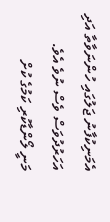އެމަނިކުފާނު ޖަލުގައި ހުންނަވާތާ އަދި އަހަރުދުވަސް ވެސް ނުވެ އެވެ.
މަނީ ލޯންޑާކުރި ކަމުގެ ކުށް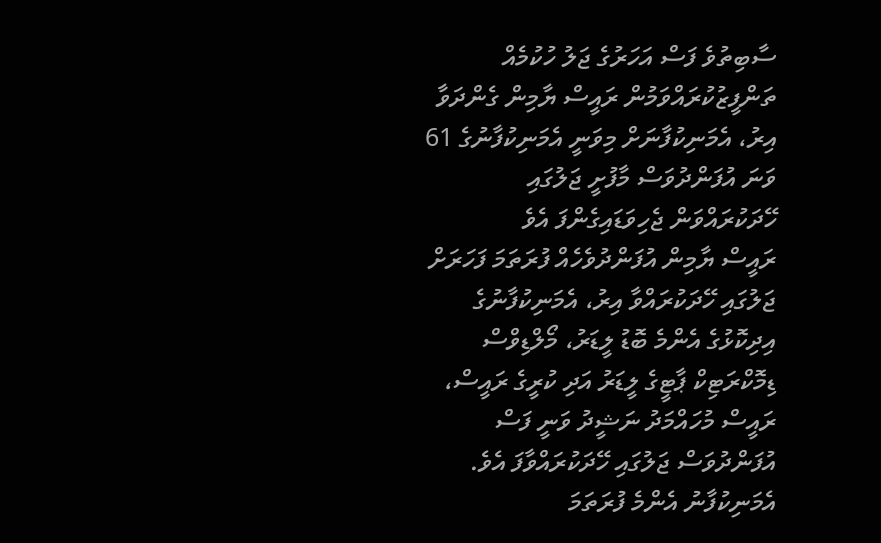ސާބިތުވެ ފަސް އަހަރުގެ ޖަލު ހުކުމެއް ތަންފީޒުކުރައްވަމުން ރައީސް ޔާމިން ގެންދަވާ އިރު، އެމަނިކުފާނަށް މިވަނީ އެމަނިކުފާނުގެ 61 ވަނަ އުފަންދުވަސް މާފުށީ ޖަލުގައި ހޭދަކުރައްވަން ޖެހިވަޑައިގެންފަ އެވެ
ރައީސް ޔާމިން އުފަންދުވެހެއް ފުރަތަމަ ފަހަރަށް ޖަލުގައި ހޭދަކުރައްވާ އިރު، އެމަނިކުފާނުގެ އިދިކޮޅުގެ އެންމެ ބޮޑު ލީޑަރު، މޯލްޑިވްސް ޑިމޮކްރަޓިކް ޕާޓީގެ ލީޑަރު އަދި ކުރީގެ ރައީސް، ރައީސް މުހައްމަދު ނަޝީދު ވަނީ ފަސް އުފަންދުވަސް ޖަލުގައި ހޭދަކުރައްވާފަ އެވެ.
އެމަނިކުފާނު އެންމެ ފުރަތަމަ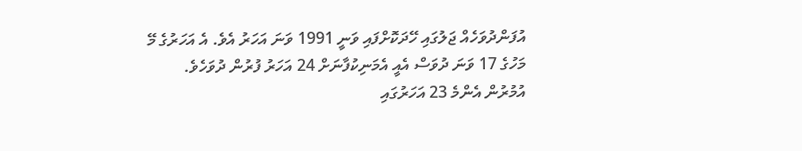އުފަންދުވަހެއް ޖަލުގައި ހޭދަކޮށްފައި ވަނީ 1991 ވަނަ އަހަރު އެވެ. އެ އަހަރުގެ މޭ މަހުގެ 17 ވަނަ ދުވަސް އެއީ އެމަނިކުފާނަށް 24 އަހަރު ފުރުން ދުވަހެވެ.
އުމުރުން އެންމެ 23 އަހަރުގައި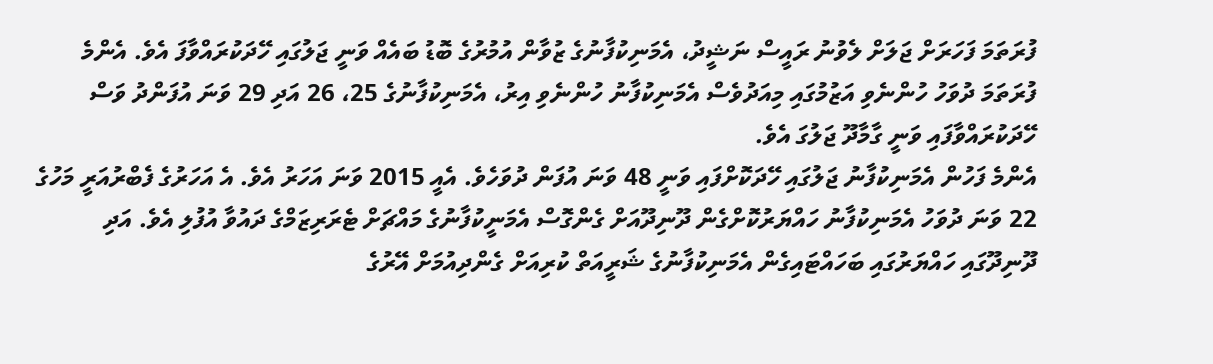ފުރަތަމަ ފަހަރަށް ޖަލަށް ލެވުނު ރައީސް ނަޝީދު، އެމަނިކުފާނުގެ ޒުވާން އުމުރުގެ ބޮޑު ބައެއް ވަނީ ޖަލުގައި ހޭދަކުރައްވާފަ އެވެ. އެންމެ ފުރަތަމަ ދުވަހު ހުންނެވި އަޒުމުގައި މިއަދުވެސް އެމަނިކުފާނު ހުންނެވި އިރު، އެމަނިކުފާނުގެ 25، 26 އަދި 29 ވަނަ އުފަންދު ވަސް ހޭދަކުރައްވާފައި ވަނީ ގާމާދޫ ޖަލުގަ އެވެ.
އެންމެ ފަހުން އެމަނިކުފާނު ޖަލުގައި ހޭދަކޮށްފައި ވަނީ 48 ވަނަ އުފަން ދުވަހެވެ. އެއީ 2015 ވަނަ އަހަރު އެވެ. އެ އަހަރުގެ ފެބްރުއަރީ މަހުގެ 22 ވަނަ ދުވަހު އެމަނިކުފާނު ހައްޔަރުކޮށްގެން ދޫނިދޫއަށް ގެންގޮސް އެމަނީކުފާނުގެ މައްޗަށް ޓެރަރިޒަމްގެ ދައުވާ އުފުލި އެވެ. އަދި ދޫނިދޫގައި ހައްޔަރުގައި ބަހައްޓައިގެން އެމަނިކުފާނުގެ ޝަރީއަތް ކުރިއަށް ގެންދިއުމަށް އޭރުގެ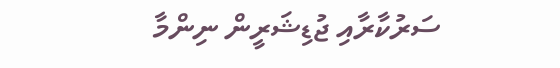ސަރުކާރާއި ޖުޑިޝަރީން ނިންމާ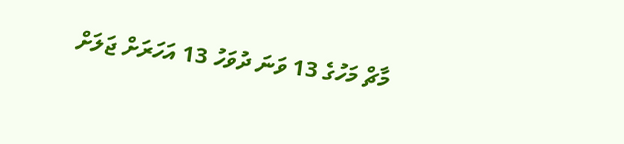މާޗް މަހުގެ 13 ވަނަ ދުވަހު 13 އަހަރަށް ޖަލަށް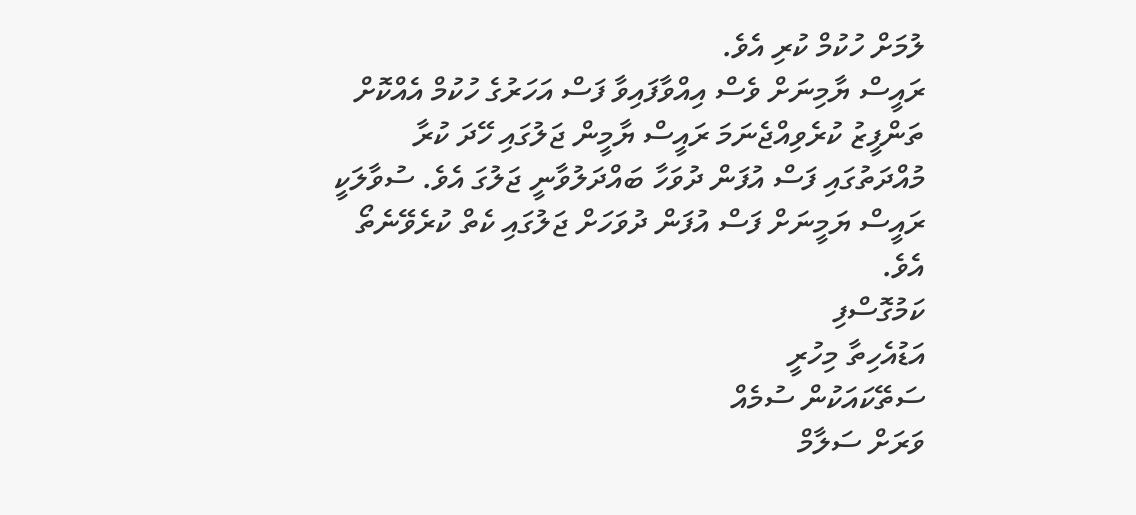ލުމަށް ހުކުމް ކުރި އެވެ.
ރައީސް ޔާމިނަށް ވެސް އިއްވާފައިވާ ފަސް އަހަރުގެ ހުކުމް އެއްކޮށް ތަންފީޒު ކުރެވިއްޖެނަމަ ރައީސް ޔާމީން ޖަލުގައި ހޭދަ ކުރާ މުއްދަތުގައި ފަސް އުފަން ދުވަހާ ބައްދަލުވާނީ ޖަލުގަ އެވެ. ސުވާލަކީ ރައީސް ޔަމީނަށް ފަސް އުފަން ދުވަހަށް ޖަލުގައި ކެތް ކުރެވޭނެތޯ އެވެ.
ކަމުގޮސްފި
އަޑުއެހިތާ މިހުރީ
ސަތޭކައަކުން ސުމެއް
ވަރަށް ސަލާމް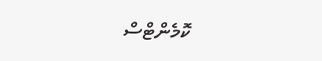ކޮމެންޓްސް